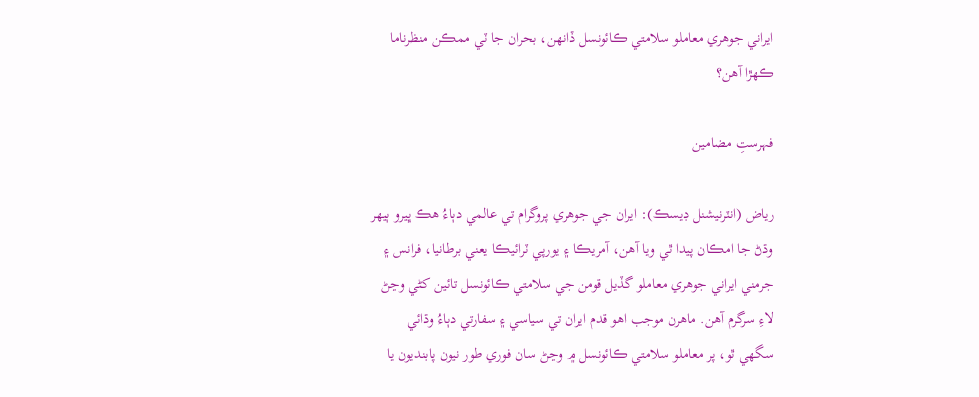ايراني جوهري معاملو سلامتي ڪائونسل ڏانهن، بحران جا ٽي ممڪن منظرناما ڪهڙا آهن؟

فہرستِ مضامین

رياض (انٽرنيشنل ڊيسڪ): ايران جي جوهري پروگرام تي عالمي دٻاءُ هڪ ڀيرو ٻيهر وڌڻ جا امڪان پيدا ٿي ويا آهن، آمريڪا ۽ يورپي ٽرائيڪا يعني برطانيا، فرانس ۽ جرمني ايراني جوهري معاملو گڏيل قومن جي سلامتي ڪائونسل تائين کڻي وڃڻ لاءِ سرگرم آهن. ماهرن موجب اهو قدم ايران تي سياسي ۽ سفارتي دٻاءُ وڌائي سگهي ٿو، پر معاملو سلامتي ڪائونسل ۾ وڃڻ سان فوري طور نيون پابنديون يا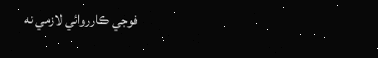فوجي ڪارروائي لازمي نه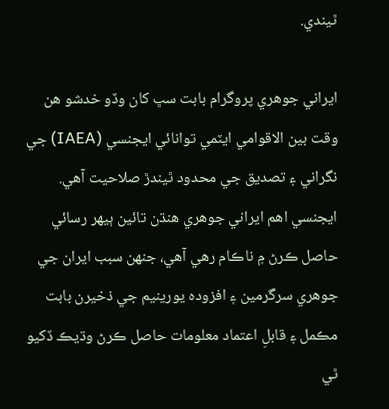ٿيندي.

ايراني جوهري پروگرام بابت سڀ کان وڏو خدشو هن وقت بين الاقوامي ايٽمي توانائي ايجنسي (IAEA) جي نگراني ۽ تصديق جي محدود ٿيندڙ صلاحيت آهي. ايجنسي اهم ايراني جوهري هنڌن تائين ٻيهر رسائي حاصل ڪرڻ ۾ ناڪام رهي آهي، جنهن سبب ايران جي جوهري سرگرمين ۽ افزودہ يورينيم جي ذخيرن بابت مڪمل ۽ قابلِ اعتماد معلومات حاصل ڪرڻ وڌيڪ ڏکيو ٿي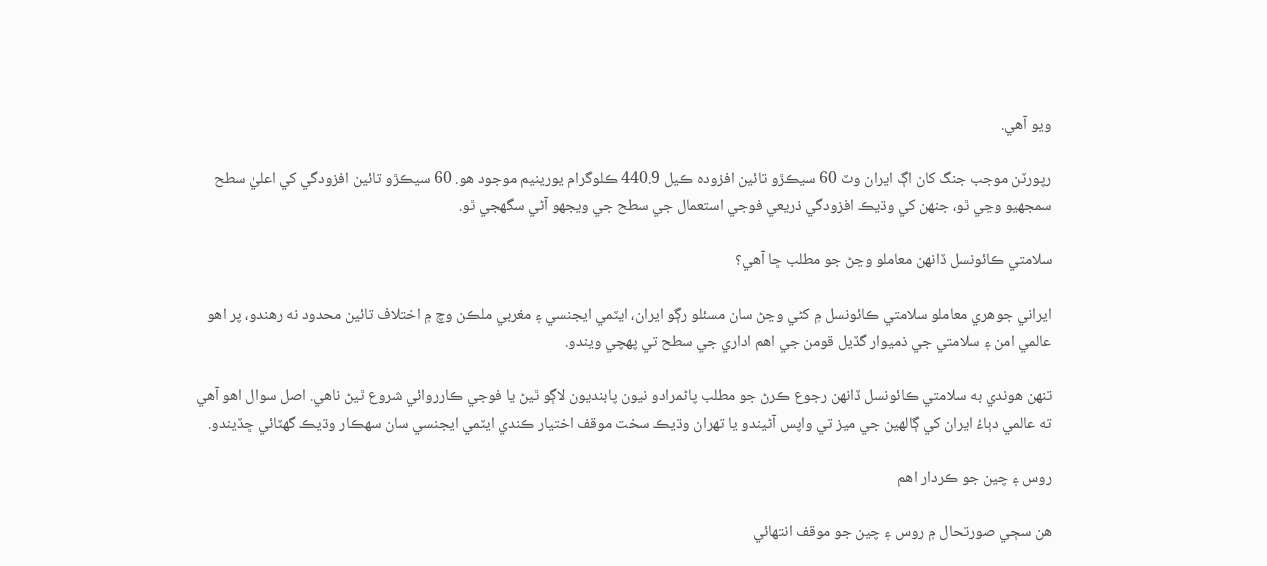ويو آهي.

رپورٽن موجب جنگ کان اڳ ايران وٽ 60 سيڪڙو تائين افزودہ ڪيل 440.9 ڪلوگرام يورينيم موجود هو. 60 سيڪڙو تائين افزودگي کي اعليٰ سطح سمجهيو وڃي ٿو، جنهن کي وڌيڪ افزودگي ذريعي فوجي استعمال جي سطح جي ويجهو آڻي سگهجي ٿو.

سلامتي ڪائونسل ڏانهن معاملو وڃڻ جو مطلب ڇا آهي؟

ايراني جوهري معاملو سلامتي ڪائونسل ۾ کڻي وڃڻ سان مسئلو رڳو ايران، ايٽمي ايجنسي ۽ مغربي ملڪن وچ ۾ اختلاف تائين محدود نه رهندو، پر اهو عالمي امن ۽ سلامتي جي ذميوار گڏيل قومن جي اهم اداري جي سطح تي پهچي ويندو.

تنهن هوندي به سلامتي ڪائونسل ڏانهن رجوع ڪرڻ جو مطلب پاڻمرادو نيون پابنديون لاڳو ٿيڻ يا فوجي ڪارروائي شروع ٿيڻ ناهي. اصل سوال اهو آهي ته عالمي دٻاءُ ايران کي ڳالهين جي ميز تي واپس آڻيندو يا تهران وڌيڪ سخت موقف اختيار ڪندي ايٽمي ايجنسي سان سهڪار وڌيڪ گهٽائي ڇڏيندو.

روس ۽ چين جو ڪردار اهم

هن سڄي صورتحال ۾ روس ۽ چين جو موقف انتهائي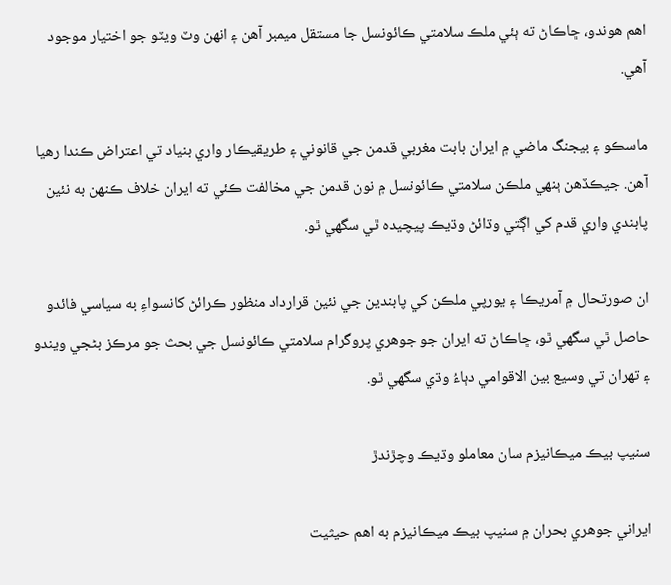اهم هوندو، ڇاڪاڻ ته ٻئي ملڪ سلامتي ڪائونسل جا مستقل ميمبر آهن ۽ انهن وٽ ويٽو جو اختيار موجود آهي.

ماسڪو ۽ بيجنگ ماضي ۾ ايران بابت مغربي قدمن جي قانوني ۽ طريقيڪار واري بنياد تي اعتراض ڪندا رهيا آهن. جيڪڏهن ٻنهي ملڪن سلامتي ڪائونسل ۾ نون قدمن جي مخالفت ڪئي ته ايران خلاف ڪنهن به نئين پابندي واري قدم کي اڳتي وڌائڻ وڌيڪ پيچيده ٿي سگهي ٿو.

ان صورتحال ۾ آمريڪا ۽ يورپي ملڪن کي پابندين جي نئين قرارداد منظور ڪرائڻ کانسواءِ به سياسي فائدو حاصل ٿي سگهي ٿو، ڇاڪاڻ ته ايران جو جوهري پروگرام سلامتي ڪائونسل جي بحث جو مرڪز بڻجي ويندو ۽ تهران تي وسيع بين الاقوامي دٻاءُ وڌي سگهي ٿو.

سنيپ بيڪ ميڪانيزم سان معاملو وڌيڪ وچڙندڙ

ايراني جوهري بحران ۾ سنيپ بيڪ ميڪانيزم به اهم حيثيت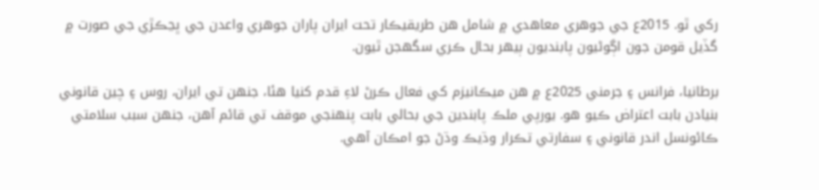رکي ٿو. 2015ع جي جوهري معاهدي ۾ شامل هن طريقيڪار تحت ايران پاران جوهري واعدن جي ڀڃڪڙي جي صورت ۾ گڏيل قومن جون اڳوڻيون پابنديون ٻيهر بحال ڪري سگهجن ٿيون.

برطانيا، فرانس ۽ جرمني 2025ع ۾ هن ميڪانيزم کي فعال ڪرڻ لاءِ قدم کنيا هئا، جنهن تي ايران، روس ۽ چين قانوني بنيادن بابت اعتراض ڪيو هو. يورپي ملڪ پابندين جي بحالي بابت پنهنجي موقف تي قائم آهن، جنهن سبب سلامتي ڪائونسل اندر قانوني ۽ سفارتي تڪرار وڌيڪ وڌڻ جو امڪان آهي.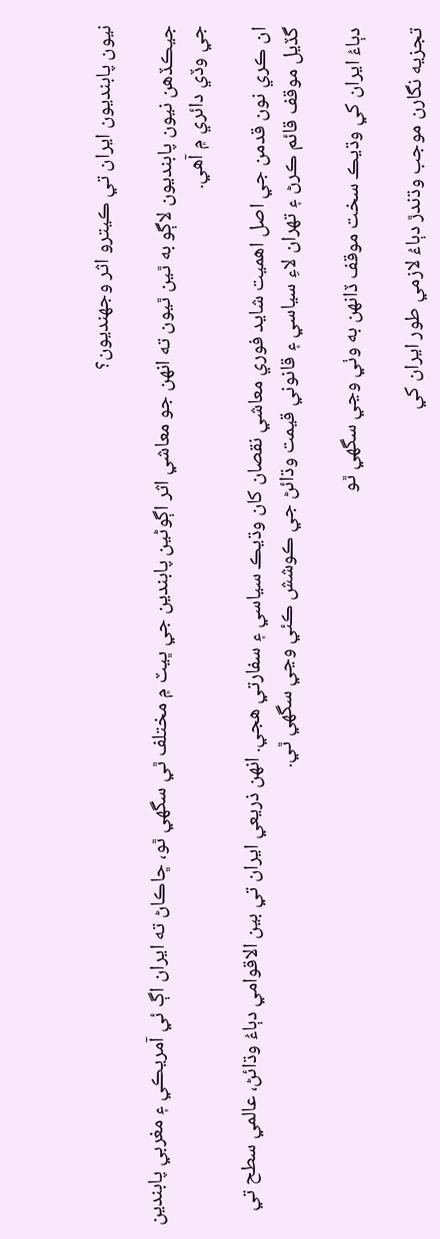نيون پابنديون ايران تي ڪيترو اثر وجهنديون؟

جيڪڏهن نيون پابنديون لاڳو به ٿين ٿيون ته انهن جو معاشي اثر اڳوڻين پابندين جي ڀيٽ ۾ مختلف ٿي سگهي ٿو، ڇاڪاڻ ته ايران اڳ ئي آمريڪي ۽ مغربي پابندين جي وڏي دائري ۾ آهي.

ان ڪري نون قدمن جي اصل اهميت شايد فوري معاشي نقصان کان وڌيڪ سياسي ۽ سفارتي هجي. انهن ذريعي ايران تي بين الاقوامي دٻاءُ وڌائڻ، عالمي سطح تي گڏيل موقف قائم ڪرڻ ۽ تهران لاءِ سياسي ۽ قانوني قيمت وڌائڻ جي ڪوشش ڪئي وڃي سگهي ٿي.

دٻاءُ ايران کي وڌيڪ سخت موقف ڏانهن به وٺي وڃي سگهي ٿو

تجزيه نگارن موجب وڌندڙ دٻاءُ لازمي طور ايران کي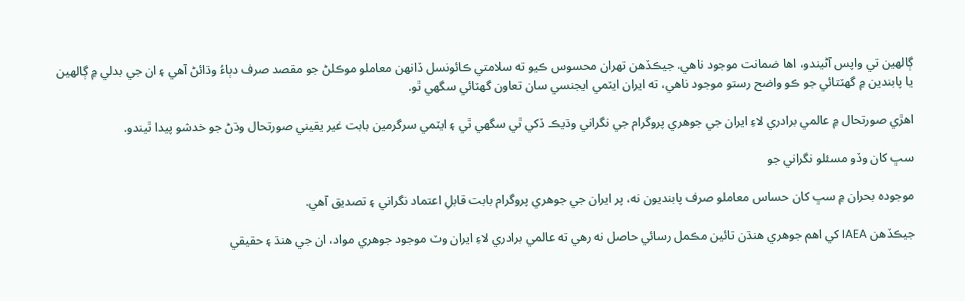ڳالهين تي واپس آڻيندو، اها ضمانت موجود ناهي. جيڪڏهن تهران محسوس ڪيو ته سلامتي ڪائونسل ڏانهن معاملو موڪلڻ جو مقصد صرف دٻاءُ وڌائڻ آهي ۽ ان جي بدلي ۾ ڳالهين يا پابندين ۾ گهٽتائي جو ڪو واضح رستو موجود ناهي، ته ايران ايٽمي ايجنسي سان تعاون گهٽائي سگهي ٿو.

اهڙي صورتحال ۾ عالمي برادري لاءِ ايران جي جوهري پروگرام جي نگراني وڌيڪ ڏکي ٿي سگهي ٿي ۽ ايٽمي سرگرمين بابت غير يقيني صورتحال وڌڻ جو خدشو پيدا ٿيندو.

سڀ کان وڏو مسئلو نگراني جو

موجوده بحران ۾ سڀ کان حساس معاملو صرف پابنديون نه، پر ايران جي جوهري پروگرام بابت قابلِ اعتماد نگراني ۽ تصديق آهي.

جيڪڏهن IAEA کي اهم جوهري هنڌن تائين مڪمل رسائي حاصل نه رهي ته عالمي برادري لاءِ ايران وٽ موجود جوهري مواد، ان جي هنڌ ۽ حقيقي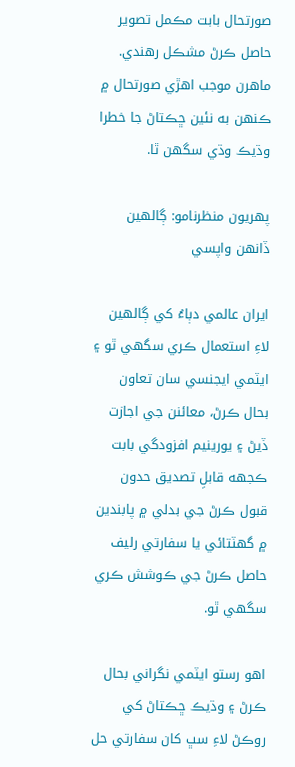صورتحال بابت مڪمل تصوير حاصل ڪرڻ مشڪل رهندي. ماهرن موجب اهڙي صورتحال ۾ ڪنهن به نئين ڇڪتاڻ جا خطرا وڌيڪ وڌي سگهن ٿا.

پهريون منظرنامو: ڳالهين ڏانهن واپسي

ايران عالمي دٻاءُ کي ڳالهين لاءِ استعمال ڪري سگهي ٿو ۽ ايٽمي ايجنسي سان تعاون بحال ڪرڻ، معائنن جي اجازت ڏيڻ ۽ يورينيم افزودگي بابت ڪجهه قابلِ تصديق حدون قبول ڪرڻ جي بدلي ۾ پابندين ۾ گهٽتائي يا سفارتي رليف حاصل ڪرڻ جي ڪوشش ڪري سگهي ٿو.

اهو رستو ايٽمي نگراني بحال ڪرڻ ۽ وڌيڪ ڇڪتاڻ کي روڪڻ لاءِ سڀ کان سفارتي حل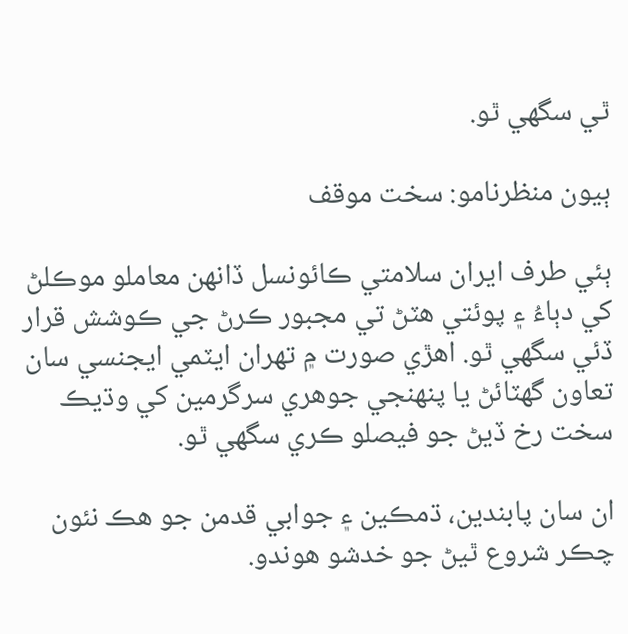ٿي سگهي ٿو.

ٻيون منظرنامو: سخت موقف

ٻئي طرف ايران سلامتي ڪائونسل ڏانهن معاملو موڪلڻ کي دٻاءُ ۽ پوئتي هٽڻ تي مجبور ڪرڻ جي ڪوشش قرار ڏئي سگهي ٿو. اهڙي صورت ۾ تهران ايٽمي ايجنسي سان تعاون گهٽائڻ يا پنهنجي جوهري سرگرمين کي وڌيڪ سخت رخ ڏيڻ جو فيصلو ڪري سگهي ٿو.

ان سان پابندين، ڌمڪين ۽ جوابي قدمن جو هڪ نئون چڪر شروع ٿيڻ جو خدشو هوندو.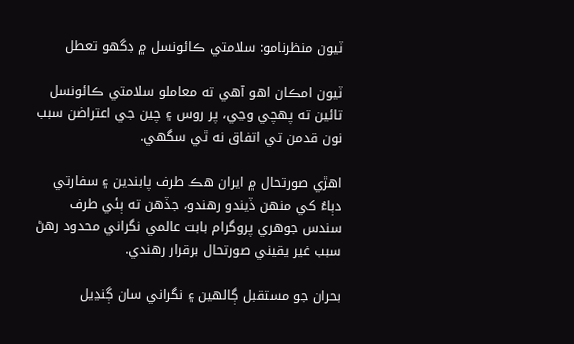ٽيون منظرنامو: سلامتي ڪائونسل ۾ ڊگهو تعطل

ٽيون امڪان اهو آهي ته معاملو سلامتي ڪائونسل تائين ته پهچي وڃي، پر روس ۽ چين جي اعتراضن سبب نون قدمن تي اتفاق نه ٿي سگهي.

اهڙي صورتحال ۾ ايران هڪ طرف پابندين ۽ سفارتي دٻاءُ کي منهن ڏيندو رهندو، جڏهن ته ٻئي طرف سندس جوهري پروگرام بابت عالمي نگراني محدود رهڻ سبب غير يقيني صورتحال برقرار رهندي.

بحران جو مستقبل ڳالهين ۽ نگراني سان ڳنڍيل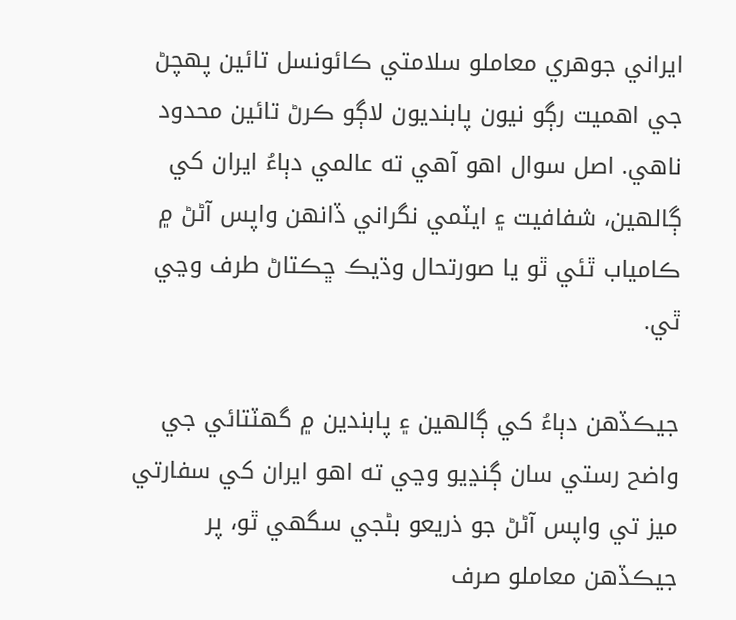ايراني جوهري معاملو سلامتي ڪائونسل تائين پهچڻ جي اهميت رڳو نيون پابنديون لاڳو ڪرڻ تائين محدود ناهي. اصل سوال اهو آهي ته عالمي دٻاءُ ايران کي ڳالهين، شفافيت ۽ ايٽمي نگراني ڏانهن واپس آڻڻ ۾ ڪامياب ٿئي ٿو يا صورتحال وڌيڪ ڇڪتاڻ طرف وڃي ٿي.

جيڪڏهن دٻاءُ کي ڳالهين ۽ پابندين ۾ گهٽتائي جي واضح رستي سان ڳنڍيو وڃي ته اهو ايران کي سفارتي ميز تي واپس آڻڻ جو ذريعو بڻجي سگهي ٿو، پر جيڪڏهن معاملو صرف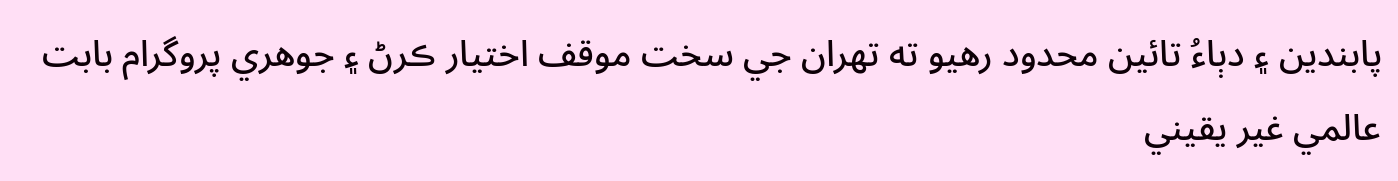پابندين ۽ دٻاءُ تائين محدود رهيو ته تهران جي سخت موقف اختيار ڪرڻ ۽ جوهري پروگرام بابت عالمي غير يقيني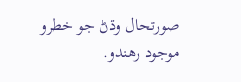صورتحال وڌڻ جو خطرو موجود رهندو.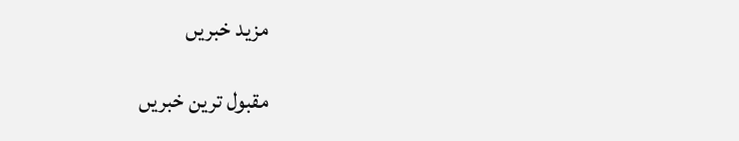مزید خبریں

مقبول ترین خبریں